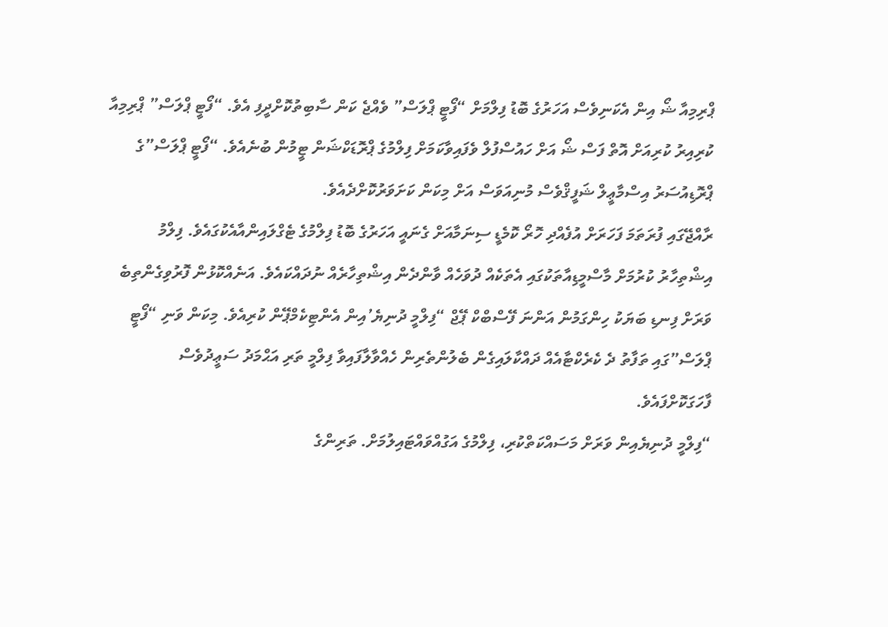ޕްރިމިއާ ޝޯ އިން އެކަނިވެސް އަހަރުގެ ބޮޑު ފިލްމަށް “ފޯޓީ ޕްލަސް” ވެއްޖެ ކަން ސާބިތުކޮށްދީފި އެވެ. “ފޯޓީ ޕްލަސް” ޕްރިމިއާ ކުރިއިރު ކުރިއަށް އޮތް ފަސް ޝޯ އަށް ހައުސްފުލް ވެފައިވާކަމަށް ފިލްމުގެ ޕްރޮޑަކްޝަން ޓީމުން ބުނެއެވެ. “ފޯޓީ ޕްލަސް”ގެ ޕްރޮޑިއުސަރު އިސްމާޢީލް ޝަފީޤްވެސް މުނިއަވަސް އަށް މިކަން ކަށަވަރުކޮށްދެއެވެ.
ރާއްޖޭގައި ފުރަތަމަ ފަހަރަށް އުފެއްދި ހޮރޯ ކޮމެޑީ ސިނަމާއަށް ގެނައީ އަހަރުގެ ބޮޑު ފިލްމުގެ ޓެގްލައިންއާއެކުގައެވެ. ފިލްމު އިޝްތިހާރު ކުރުމަށް މާސްމީޑިއާތަކުގައި އެތަކެއް ދުވަހެއް ވާންދެން އިޝްތިހާރެއް ނުދައްކައެވެ. އަނެއްކޮޅުން ފޮރުވިގެންތިބެ ވަރަށް ފިނޑި ބަޔަކު ހިންގަމުން އަންނަ ފޭސްބްކް ޕޭޖް “ފިލްމީ ދުނިޔެ’އިން އެންޓިކެމްޕޭން ކުރިއެވެ. މިކަން ވަނި “ފޯޓީ ޕްލަސް”ގައި ތަފާތު ދެ ކެރެކްޓާއެއް ދައްކާލައިގެން ބެލުންތެރިން ހެއްވާލާފައިވާ ފިލްމީ ތަރި އަޙްމަދު ސަޢީދުވެސް ފާހަގަކޮށްފައެވެ.
“ފިލްމީ ދުނިޔެއިން ވަރަށް މަސައްކަތްކުރި، ފިލްމުގެ އަގުއްވައްޓައިލުމަށް. ތަރިންގެ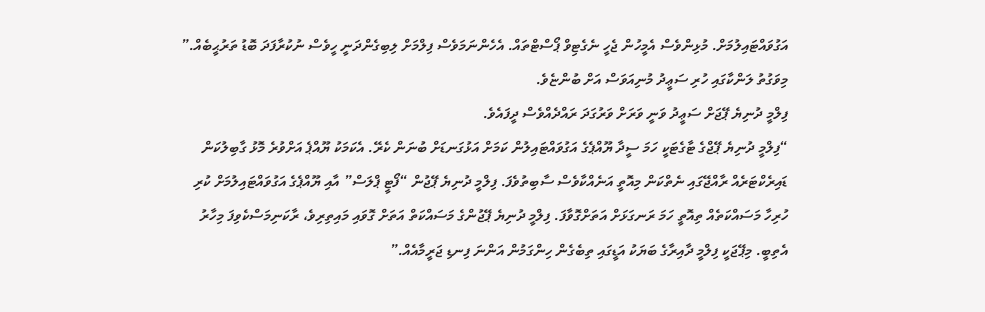އަގުވައްޓައިލުމަށް. މުޅިންވެސް އެމީހުން ޖެހީ ނެގެޓިވް ޕޯސްޓްތައް. އެހެންނަމަވެސް ފިލްމަށް ލިބިގެންދަނީ ހީވެސް ނުކުރާފަދަ ބޮޑު ތަރުޙީބެއް.” މިވަގުތު ލަންކާގައި ހުރި ސަޢީދު މުނިއަވަސް އަށް ބުންޏެވެ.
ފިލްމީ ދުނިޔެ ޕޭޖަށް ސަޢީދު ވަނީ ވަރަށް ވަރުގަދަ ރައްދެއްވެސް ދީފައެވެ.
“ފިލްމީ ދުނިޔެ ޕޭޖްގެ ޓާގެޓަކީ ހަމަ ސީދާ ޔޫއްޕެގެ އަގުވައްޓައިލުން ކަމަށް އަޅުގަނޑަށް ބުނަން ކެރޭ. އެކަމަކު ޔޫއްޕެ އަށްވުރެ މޮޅު ގާބިލުކަން ޑައިރެކްޓަރެއް ރާއްޖޭގައި ނެތްކަން މިއޮތީ އަނެއްކާވެސް ސާބިތުވެފަ. ފިލްމީ ދުނިޔެ ޕޭޖުން “ފޯޓީ ޕްލަސް” އާއި ޔޫއްޕެގެ އަގުވައްޓައިލުމަށް ކުރި ހުރިހާ މަސައްކަތެއް ތިއޮތީ ހަމަ ރަނގަޅަށް އަތަށްގޮވާފަ. ފިލްމީ ދުނިޔެ ޕޭޖުންގެ މަސައްކަތް އަތަށް ގޮވައި މައިތިރިވެ، ރާކަނިމަސްކެވިފަ މިހާރު އެތިބީ. މިޕޭޖަކީ ފިލްމީ ދާއިރާގެ ބަޔަކު އަޑީގައި ތިބެގެން ހިންގަމުން އަންނަ ފިނޑި ޖަރީމާއެއް.”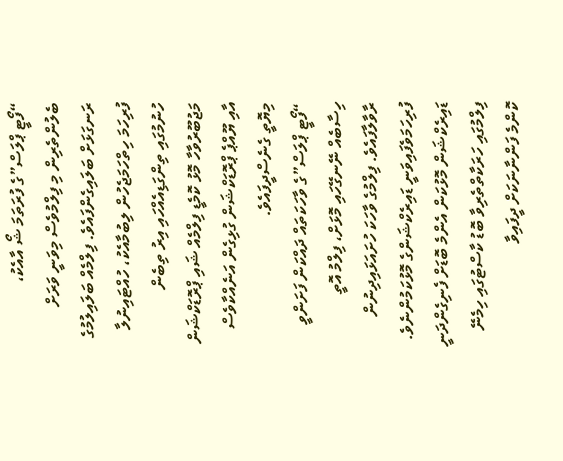“ފޯޓީ ޕްލަސް”ގެ ފުރަތަމަ ޝޯ އާއެކު، ބެލުންތެރިން މި ފިލްމުވެސް މިވަނީ ވަރަށް ރަނގަޅަށް ބަލައިގެންފައެވެ. ފިލްމެއް ބަލައިލުމުގެ ފުރިހަމަ ހިތްހަމަޖެހުން ލިބުމާއެކު، ހުއްޓައިނުލާ ހުނުމުގައި ތިންގަޑިއެއްހައި އިރު ތިބެން މަޖުބޫރުވާހާ މޮޅު ކޮމެޑީ ފިލްމެއް ޝައި ޕްރޮޑަކްޝަން އާއި ޔޫއްޕެ ޕްރޮޑަކްޝަން ގުޅިގެން އަނެއްކާވެސް މިޔޮތީ ގެނެސްދީފައެވެ.
“ފޯޓީ ޕްލަސް”ގެ ވާހަކަތައް ދައްކަން ފަށަންވީ ހިސާބެއް ނޭނގޭހައި މޮޅަށް، ފިލްމު އޮތީ ރާވާލާފައެވެ. ފިލްމުގެ ވާހަކަ ހުށައަޅައިދިނުން ފުރިހަމަވެފައިވަނީ ޑައިރެކްޝަންގެ މޮޅުކަމުންނެވެ. ޑައިރެކްޝަން މޮޅުކަން އެންމެ ބޮޑަށް ފެނިގެންދަނީ ފިލްމުގައި ހަރަކާތްތެރިވާ ބޮޑު ކާސްޓުގައި ހިމެނޭ ކޮންމެ ފަންނާނަކަށް ދީފައިވާ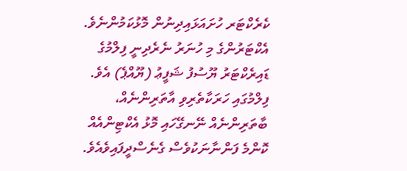ކެރެކްޓަރ ހުށައަޅައިދިނުން މޮޅުކަމުންނެވެ. އެކްޓަރުންގެ މި ހުނަރު ނެރެދިނީ ފިލްމުގެ ޑައިރެކްޓަރު ޔޫސުފު ޝަފީޢު (ޔޫއްޕެ) އެވެ. ފިލްމުގައި ހަރަކާތެރިވި އާތަރިންނެއް، ބާތަރިންނެއް ނޭނގޭހައި މޮޅު އެކްޓިންއެއް ކޮންމެ ފަންނާނަކުވެސް ގެނެސްދީފައިވެއެވެ.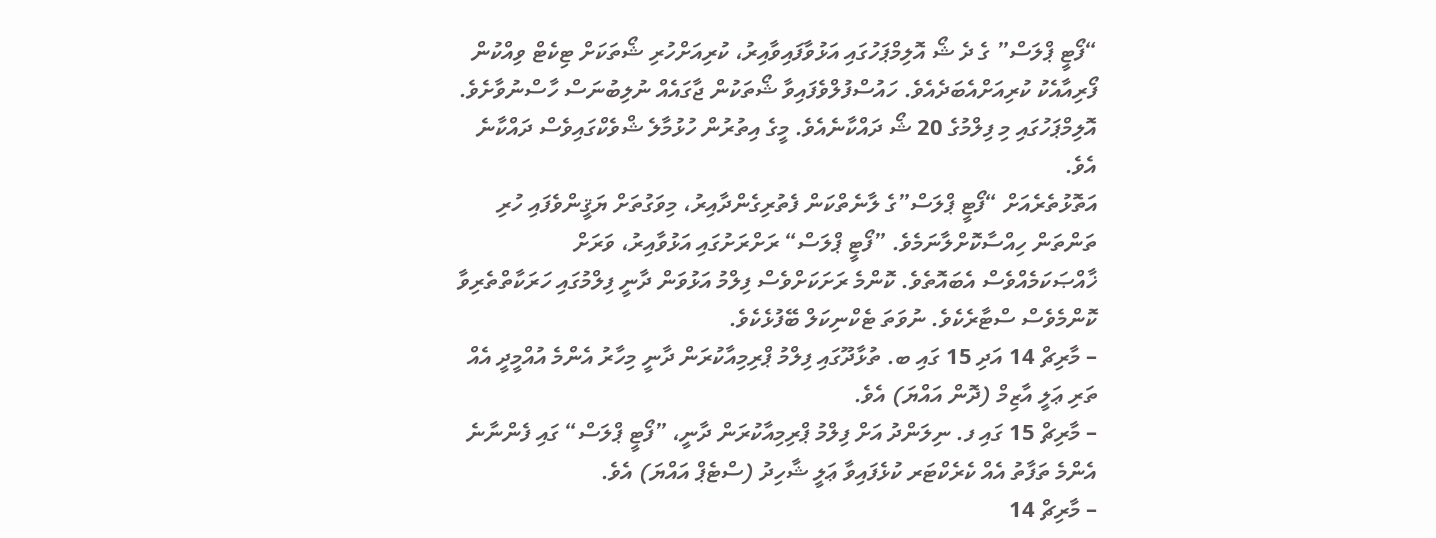“ފޯޓީ ޕްލަސް” ގެ ދެ ޝޯ އޮލިމްޕަހުގައި އަޅުވާފައިވާއިރު، ކުރިއަށްހުރި ޝޯތަކަށް ޓިކެޓް ވިއްކުން ފޯރިއާއެކު ކުރިއަށްއެބަދެއެވެ. ހައުސްފުލްވެފައިވާ ޝޯތަކުން ޖާގައެއް ނުލިބުނަސް ހާސްނުވާށެވެ. އޮލިމްޕަހުގައި މި ފިލްމުގެ 20 ޝޯ ދައްކާނެއެވެ. މީގެ އިތުރުން ހުޅުމާލެ ޝްވެކްގައިވެސް ދައްކާނެ އެވެ.
އަތޮޅުތެރެއަށް “ފޯޓީ ޕްލަސް”ގެ ލާނެތްކަން ފެތުރިގެންދާއިރު، މިވަގުތަށް ޔަޤީންވެފައި ހުރި ތަންތަން ހިއްސާކޮށްލާނަމެވެ. ”ފޯޓީ ޕްލަސް“ ރަށްރަށުގައި އަޅުވާއިރު، ވަރަށް ޚާއްޞަކަމެއްވެސް އެބައޮތެވެ. ކޮންމެ ރަށަކަށްވެސް ފިލްމު އަޅުވަން ދާނީ ފިލްމުގައި ހަރަކާތްތެރިވާ ކޮންމެވެސް ސްޓާރެކެވެ. ނުވަތަ ޓެކްނިކަލް ބޭފުޅެކެވެ.
– މާރިޗް 14 އަދި 15 ގައި ބ. ތުޅާދޫގައި ފިލްމު ޕްރިމިއާކުރަން ދާނީ މިހާރު އެންމެ އުއްމީދީ އެއް ތަރި ޢަލީ އާޒިމް (ދޮން އައްޔަ) އެވެ.
– މާރިޗް 15 ގައި ފ. ނިލަންދު އަށް ފިލްމު ޕްރިމިއާކުރަން ދާނީ، ”ފޯޓީ ޕްލަސް“ ގައި ފެންނާނެ އެންމެ ތަފާތު އެއް ކެރެކްޓަރ ކުޅެފައިވާ ޢަލީ ޝާހިދު (ސްޓެޕް އައްޔަ) އެވެ.
– މާރިޗް 14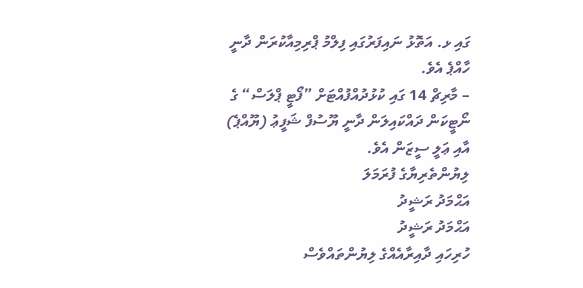ގައި ޅ. އަތޮޅު ނައިފަރުގައި ފިލްމު ޕްރިމިއާކުރަން ދާނީ ހާއްޕެ އެވެ.
– މާރިޗް 14 ގައި ކުޅުދުއްފުއްޓަށް ”ފޯޓީ ޕްލަސް“ ގެ ނޯޓީކަން ދައްކައިލަން ދާނީ ޔޫސުފް ޝަފީޢު (ޔޫއްޕެ) އާއި ޢަލީ ސީޒަން އެވެ.
ލިޔުންތެރިޔާގެ ފުރަމަލަ
އަޙްމަދު ރަޝީދު
އަޙްމަދު ރަޝީދު
ހުރިހައި ދާއިރާއެއްގެ ލިޔުންތައްވެސް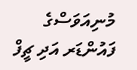މުނިއަވަސްގެ ފައުންޑަރ އަދި ޗީފް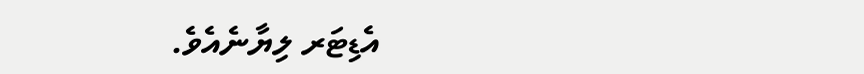އެޑިޓަރ ލިޔާނެއެވެ.